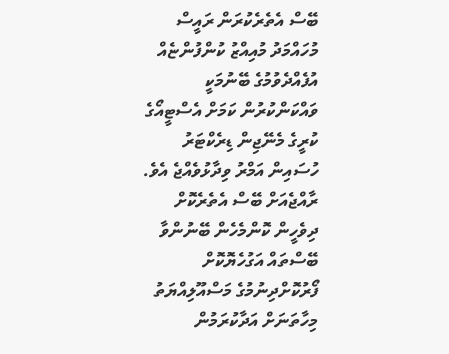ބޭސް އެތެރެކުރަން ރައީސް މުހައްމަދު މުއިއްޒު ކުންފުންޏެއް އުފެއްދެވުމުގެ ބޭނުމަކީ ވައްކަންކުރުން ކަމަށް އެސްޓީއޯގެ ކުރީގެ މެނޭޖިން ޑިރެކްޓަރު ހުސައިން އަމްރު ވިދާޅުވެއްޖެ އެވެ.
ރާއްޖެއަށް ބޭސް އެތެރެކޮށް ދިވެހީން ކޮންމެހެން ބޭނުންވާ ބޭސްތައް އަގުހެޔޮކޮށް ފޯރުކޮށްދިނުމުގެ މަސްއޫލިއްޔަތު މިހާތަނަށް އަދާކުރަމުން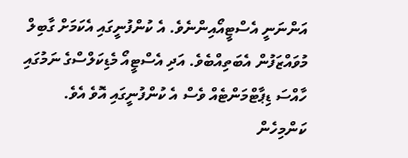އަންނަނީ އެސްޓީއޯއިންނެވެ. އެ ކުންފުނީގައި އެކަމަށް ގާބިލް މުވައްޒަފުން އެބަތިއްބެވެ. އަދި އެސްޓީއޯ މެޑިކަލްސްގެ ނަމުގައި ހާއްސަ ޑިޕާޓްމަންޓެއް ވެސް އެ ކުންފުނީގައި އޮވެ އެވެ.
ކަންމިހެން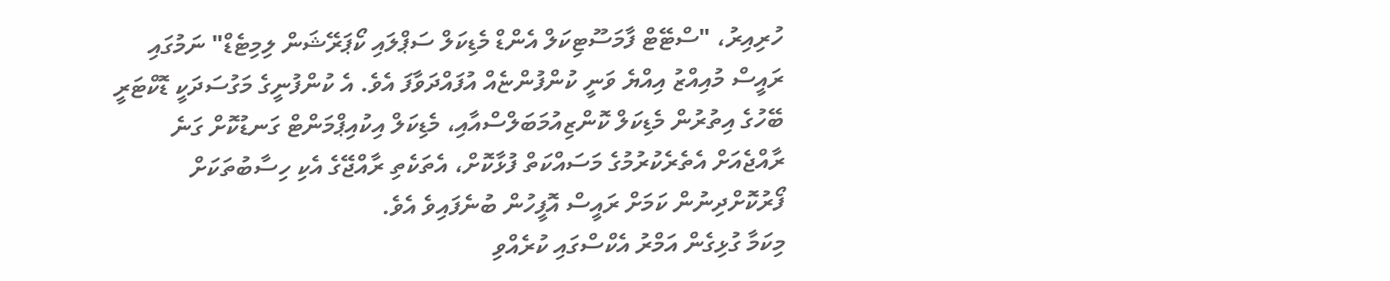ހުރިއިރު، "ސްޓޭޓް ފާމަސޫޓިކަލް އެންޑް މެޑިކަލް ސަޕްލައި ކޯޕަރޭޝަން ލިމިޓެޑް" ނަމުގައި ރައީސް މުއިއްޒު އިއްޔެ ވަނީ ކުންފުންޏެއް އުފައްދަވާފަ އެވެ. އެ ކުންފުނީގެ މަގުސަދަކީ ޑޮކްޓަރީ ބޭހުގެ އިތުރުން މެޑިކަލް ކޮންޒިއުމަބަލްސްއާއި، މެޑިކަލް އިކުއިޕްމަންޓް ގަނޑުކޮށް ގަނެ ރާއްޖެއަށް އެތެރެކުރުމުގެ މަސައްކަތް ފުޅާކޮށް، އެތަކެތި ރާއްޖޭގެ އެކި ހިސާބުތަކަށް ފޯރުކޮށްދިނުން ކަމަށް ރައީސް އޮފީހުން ބުނެފައިވެ އެވެ.
މިކަމާ ގުޅިގެން އަމްރު އެކްސްގައި ކުރެއްވި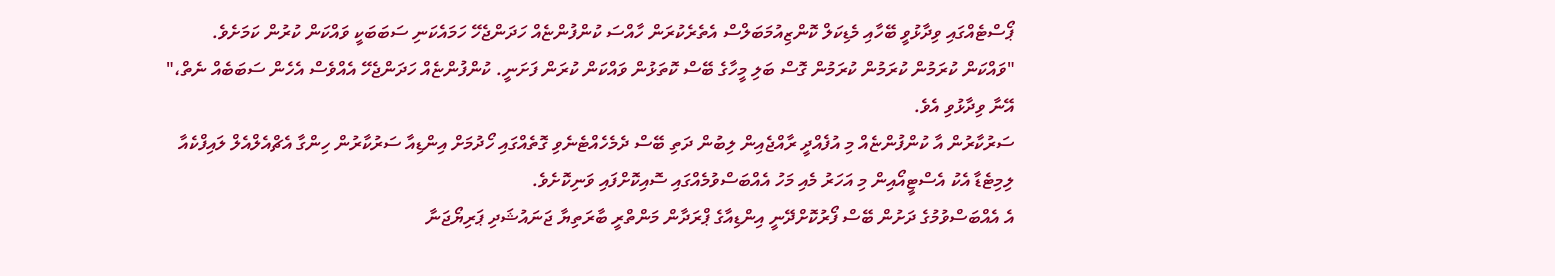ޕޯސްޓެއްގައި ވިދާޅުވީ ބޭހާއި މެޑިކަލް ކޮންޒިއުމަބަލްސް އެތެރެކުރަން ހާއްސަ ކުންފުންޏެއް ހަދަންޖެހޭ ހަމައެކަނި ސަބަބަކީ ވައްކަން ކުރުން ކަމަށެވެ.
"ވައްކަން ކުރަމުން ކުރަމުން ކުރަމުން ގޮސް ބަލި މީހާގެ ބޭސް ކޮތަޅުން ވައްކަން ކުރަން ފަށަނީ. ކުންފުންޏެއް ހަދަންޖެހޭ އެއްވެސް އެހެން ސަބަބެއް ނެތް،" އޭނާ ވިދާޅުވި އެވެ.
ސަރުކާރުން އާ ކުންފުންޏެއް މި އުފެއްދީ ރާއްޖެއިން ލިބުން ދަތި ބޭސް ދެމެހެއްޓެނެވި ގޮތެއްގައި ހޯދުމަށް އިންޑިއާ ސަރުކާރުން ހިންގާ އެޗްއެލްއެލް ލައިފްކެއާ ލިމިޓެޑާ އެކު އެސްޓީއޯއިން މި އަހަރު މެއި މަހު އެއްބަސްވުމެއްގައި ސޮއިކޮށްފައި ވަނިކޮށެވެ.
އެ އެއްބަސްވުމުގެ ދަށުން ބޭސް ފޯރުކޮށްދޭނީ އިންޑިއާގެ ޕްރަދާން މަންތްރީ ބާރަތިޔާ ޖަނައުޝަދި ޕަރިޔޯޖަނާ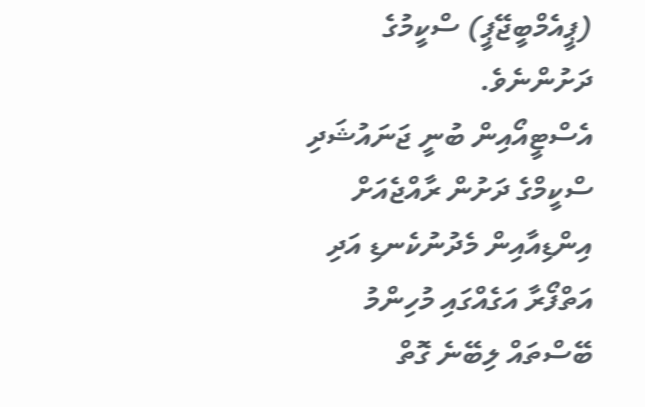(ޕީއެމްބީޖޭޕީ) ސްކީމުގެ ދަށުންނެވެ.
އެސްޓީއޯއިން ބުނީ ޖަނައުޝަދި ސްކީމްގެ ދަށުން ރާއްޖެއަށް އިންޑިއާއިން މެދުނުކެނޑި އަދި އަތްފޯރާ އަގެއްގައި މުހިންމު ބޭސްތައް ލިބޭނެ ގޮތް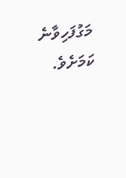މަގުފަހިވާނެ ކަމަށެވެ.